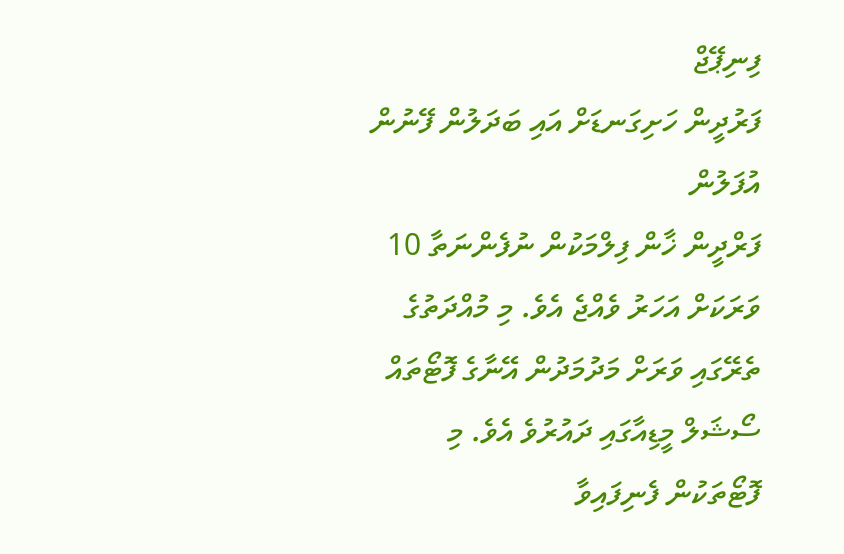ފިނިޕޭޖް
ފަރުދީން ހަށިގަނޑަށް އައި ބަދަލުން ފޭނުން އުފަލުން
ފަރްދީން ޚާން ފިލްމަކުން ނުފެންނަތާ 10 ވަރަކަށް އަހަރު ވެއްޖެ އެވެ. މި މުއްދަތުގެ ތެރޭގައި ވަރަށް މަދުމަދުން އޭނާގެ ފޮޓޯތައް ސޯޝަލް މީޑިއާގައި ދައުރުވެ އެވެ. މި ފޮޓޯތަކުން ފެނިފައިވާ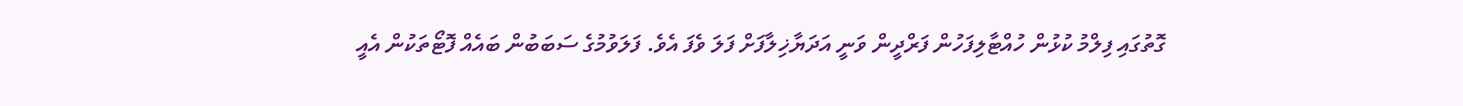ގޮތުގައި ފިލްމު ކުޅުން ހުއްޓާލިފަހުން ފަރްދީން ވަނީ އަދަޔާޚިލާފަށް ފަލަ ވެފަ އެވެ. ފަލަވުމުގެ ސަބަބުން ބައެއް ފޮޓޯތަކުން އެއީ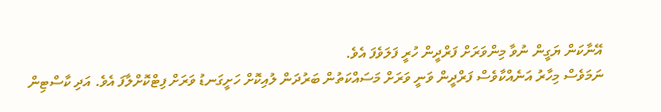އޭނާކަން ޔަގީން ނުވާ މިންވަރަށް ފަރްދީން ހުރީ ފަލަވެފަ އެވެ.
ނަމަވެސް މިހާރު އަނެއްކާވެސް ފަރްދީން ވަނީ ވަރަށް މަސައްކަތުން ބަރުދަން ލުއިކޮށް ހަށީގަނޑު ވަރަށް ފިޓްކޮށްލާފަ އެވެ. އަދި ކާސްޓިން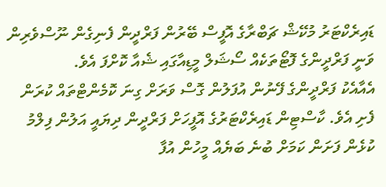ޑައިރެކްޓަރު މުކޭޝް ޗަބްރާގެ އޮފީސް ބޭރުން ފަރްދީން ފެނިގެން ނޫސްވެރިން ވަނީ ފަރްދީންގެ ފޮޓޯތަކެއް ސޯޝަލް މީޑިއާގައި ޝެއާ ކޮށްފަ އެވެ.
އެއާއެކު ފަރްދީންގެ ފޭނުން އުފަލުން ގޮސް ވަރަށް ގިނަ ކޮމެންޓްތައް ކުރަން ފެށި އެވެ. ކާސްޓިން ޑައިރެކްޓަރުގެ އޮފީހަށް ފަރްދީން ދިޔައީ އަލުން ފިލްމު ކުޅެން ފަށަން ކަމަށް ބުނެ ބަޔެއް މީހުން އުފާ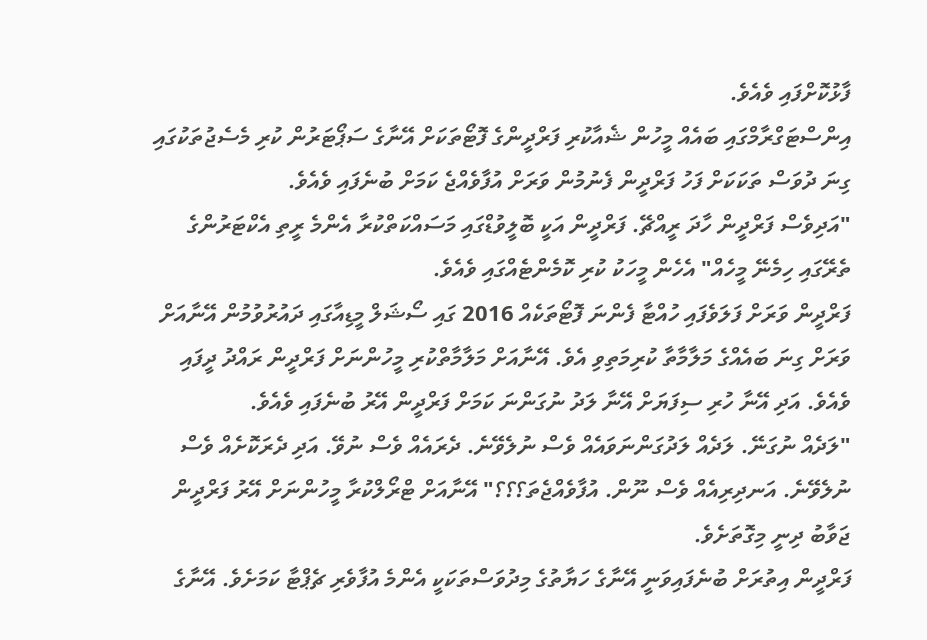ފާޅުކޮށްފައި ވެއެވެ.
އިންސްޓަގްރާމްގައި ބައެއް މީހުން ޝެއާކުރި ފަރްދީންގެ ފޮޓޯތަކަށް އޭނާގެ ސަޕޯޓަރުން ކުރި މެސެޖުތަކުގައި ގިނަ ދުވަސް ތަކަކަށް ފަހު ފަރްދީން ފެނުމުން ވަރަށް އުފާވެއްޖެ ކަމަށް ބުނެފައި ވެއެވެ.
"އަދިވެސް ފަރްދީން ހާދަ ރީއްޗޭ. ފަރްދީން އަކީ ބޮލީވުޑްގައި މަސައްކަތްކުރާ އެންމެ ރީތި އެކްޓަރުންގެ ތެރޭގައި ހިމެނޭ މީހެއް" އެހެން މީހަކު ކުރި ކޮމެންޓެއްގައި ވެއެވެ.
ފަރްދީން ވަރަށް ފަލަވެފައި ހުއްޓާ ފެންނަ ފޮޓޯތަކެއް 2016 ގައި ސޯޝަލް މީޑިއާގައި ދައުރުވުމުން އޭނާއަށް ވަރަށް ގިނަ ބައެއްގެ މަލާމާތާ ކުރިމަތިވި އެވެ. އޭނާއަށް މަލާމާތްކުރި މީހުންނަށް ފަރްދީން ރައްދު ދީފައި ވެއެވެ. އަދި އޭނާ ހުރި ސިފަޔަށް އޭނާ ލަދު ނުގަންނަ ކަމަށް ފަރްދީން އޭރު ބުނެފައި ވެއެވެ.
"ލަދެއް ނުގަނޭ. ލަދެއް ލަދުގަންނަވައެއް ވެސް ނުލެވޭނެ. ދެރައެއް ވެސް ނުވޭ. އަދި ދެރަކޮށެއް ވެސް ނުލެވޭނެ. އަނދިރިއެއް ވެސް ނޫން. އުފާވެއްޖެތަ؟؟؟" އޭނާއަށް ޓްރޯލްކުރާ މީހުންނަށް އޭރު ފަރްދީން ޖަވާބު ދިނީ މިގޮތަށެވެ.
ފަރްދީން އިތުރަށް ބުނެފައިވަނީ އޭނާގެ ހަޔާތުގެ މިދުވަސްތަކަކީ އެންމެ އުފާވެރި ޗެޕްޓާ ކަމަށެވެ. އޭނާގެ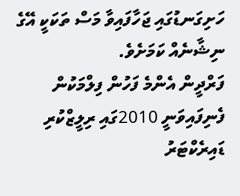ހަށިގަނޑުގައި ޖަހާފައިވާ މަސް ތަކަކީ އޭގެ ނިޝާނެއް ކަމަށެވެ.
ފަރްދީން އެންމެ ފަހުން ފިލްމަކުން ފެނިފައިވަނީ 2010ގައި ރިލީޒްކުރި ޑައިރެކްޓަރު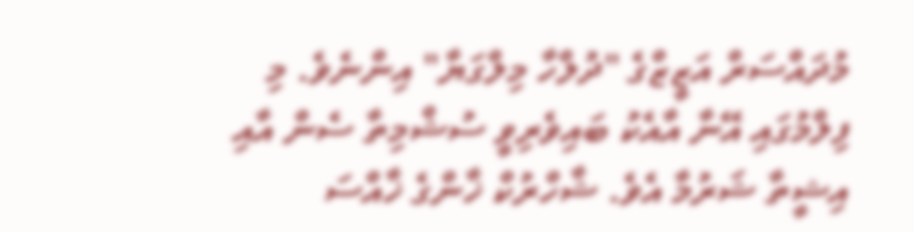މުދައްސަރް އަޒީޒްގެ "ދުލްހާ މިލްގަޔާ" އިންނެވެ. މި ފިލްމުގައި އޭނާ އާއެކު ބައިވެރިވީ ސުޝްމިތާ ސެން އާއި އިޝީތާ ޝަރުމާ އެވެ. ޝާހްރުކް ޚާންގެ ޚާއްސަ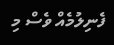ފެނިލުމެއް ވެސް މި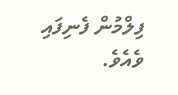ފިލްމުން ފެނިފައި ވެއެވެ.